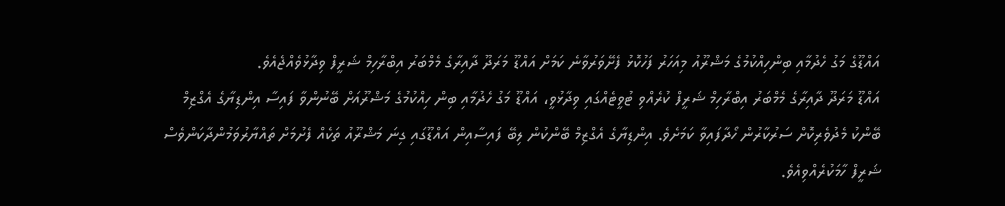އައްޑޫގެ މަގު ހެދުމާއި ބިންހިއްކުމުގެ މަޝްރޫއު މިއަހަރު ފަހުކޮޅު ފެށޭވަރުވާނެ ކަމަށް އައްޑޫ މަރަދޫ ދާއިރާގެ މެމްބަރު އިބްރާހިމް ޝަރީފް ވިދާޅުވެއްޖެއެވެ.
އައްޑޫ މަރަދޫ ދާއިރާގެ މެމްބަރު އިބްރާހިމް ޝަރީފް ކުރެއްވި ޓުވީޓެއްގައި ވިދާޅުވީ، އައްޑޫ މަގު ހެދުމާއި ބިން ހިއްކުމުގެ މަޝްރޫއަށް ބޭނުންވާ ފައިސާ އިންޑިޔާގެ އެގްޒިމް ބޭންކު މެދުވެރިކޮށް ސަރުކާރުން ހޯދާފައިވާ ކަމަށެވެ. އިންޑިޔާގެ އެގްޒިމް ބޭންކުން ލިބޭ ފައިސާއިން އައްޑޫގައި ގިނަ މަޝްރޫއު ތަކެއް ފެށުމަށް ތައްޔާރުވަމުންދާކަންވެސް ޝަރީފް ހާމަކުރެއްވިއެވެ.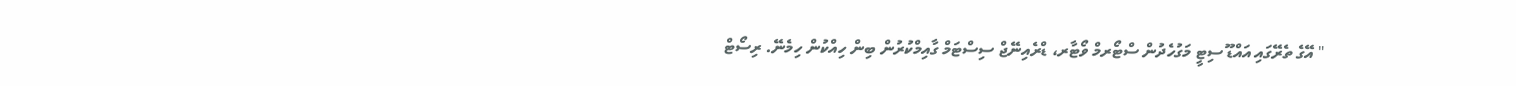" އޭގެ ތެރޭގައި އައްޑޫ ސިޓީ މަގުހެދުން ސްޓޯރމް ވޯޓާރ، ޑްރެއިނޭޖް ސިސްޓަމް ގާއިމްކުރުން ބިން ހިއްކުން ހިމެނޭ. ރިސޯޓް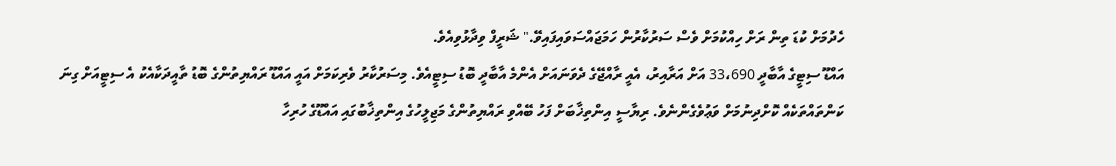ހެދުމަށް ކުޑަ ތިން ރަށް ހިއްކުމަށް ވެސް ސަރުކާރުން ހަމަޖައްސަވައިފައިވޭ." ޝަރީފް ވިދާޅުވިއެވެ.
އައްޑޫ ސިޓީގެ އާބާދީ 33،690 އަށް އަރާއިރު، އެއީ ރާއްޖޭގެ ދެވަނައަށް އެންމެ އާބާދީ ބޮޑު ސިޓީއެވެ. މިސަރުކާރު ވެރިކަމަށް އައީ އައްޑޫ ރައްޔިތުންގެ ބޮޑު ތާއީދަކާއެކު އެ ސިޓީއަށް ގިނަ ކަންތައްތަކެއް ކޮށްދިނުމަށް ވަޢުވެގެންނެވެ. ރިޔާސީ އިންތިޚާބަށް ފަހު ބޭއްވި ރައްޔިތުންގެ މަޖިލީހުގެ އިންތިޚާބުގައި އައްޑޫގެ ހުރިހާ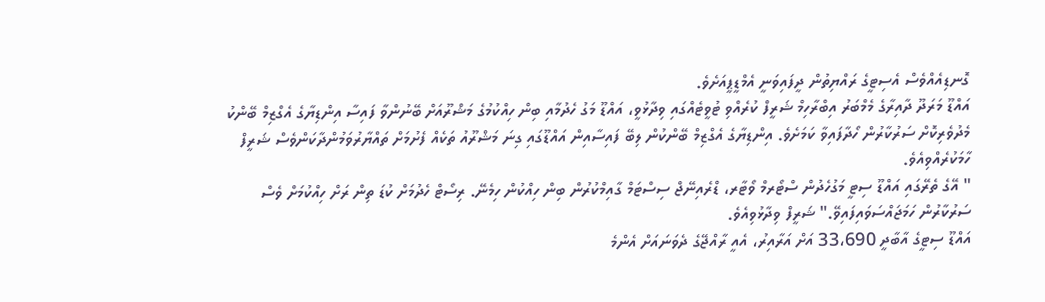ގޮނޑިއެއްވެސް އެސިޓީގެ ރައްޔިތުން ދީފައިވަނީ އެމްޑީޕީއަށެވެ.
އައްޑޫ މަރަދޫ ދާއިރާގެ މެމްބަރު އިބްރާހިމް ޝަރީފް ކުރެއްވި ޓުވީޓެއްގައި ވިދާޅުވީ، އައްޑޫ މަގު ހެދުމާއި ބިން ހިއްކުމުގެ މަޝްރޫއަށް ބޭނުންވާ ފައިސާ އިންޑިޔާގެ އެގްޒިމް ބޭންކު މެދުވެރިކޮށް ސަރުކާރުން ހޯދާފައިވާ ކަމަށެވެ. އިންޑިޔާގެ އެގްޒިމް ބޭންކުން ލިބޭ ފައިސާއިން އައްޑޫގައި ގިނަ މަޝްރޫއު ތަކެއް ފެށުމަށް ތައްޔާރުވަމުންދާކަންވެސް ޝަރީފް ހާމަކުރެއްވިއެވެ.
" އޭގެ ތެރޭގައި އައްޑޫ ސިޓީ މަގުހެދުން ސްޓޯރމް ވޯޓާރ، ޑްރެއިނޭޖް ސިސްޓަމް ގާއިމްކުރުން ބިން ހިއްކުން ހިމެނޭ. ރިސޯޓް ހެދުމަށް ކުޑަ ތިން ރަށް ހިއްކުމަށް ވެސް ސަރުކާރުން ހަމަޖައްސަވައިފައިވޭ." ޝަރީފް ވިދާޅުވިއެވެ.
އައްޑޫ ސިޓީގެ އާބާދީ 33،690 އަށް އަރާއިރު، އެއީ ރާއްޖޭގެ ދެވަނައަށް އެންމެ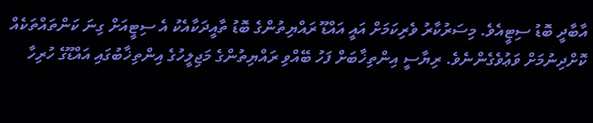އާބާދީ ބޮޑު ސިޓީއެވެ. މިސަރުކާރު ވެރިކަމަށް އައީ އައްޑޫ ރައްޔިތުންގެ ބޮޑު ތާއީދަކާއެކު އެ ސިޓީއަށް ގިނަ ކަންތައްތަކެއް ކޮށްދިނުމަށް ވަޢުވެގެންނެވެ. ރިޔާސީ އިންތިޚާބަށް ފަހު ބޭއްވި ރައްޔިތުންގެ މަޖިލީހުގެ އިންތިޚާބުގައި އައްޑޫގެ ހުރިހާ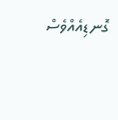ގޮނޑިއެއްވެސް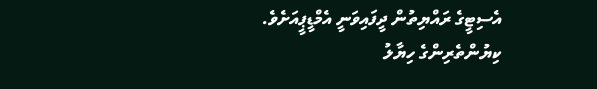އެސިޓީގެ ރައްޔިތުން ދީފައިވަނީ އެމްޑީޕީއަށެވެ.
ކިޔުންތެރިންގެ ހިޔާލު